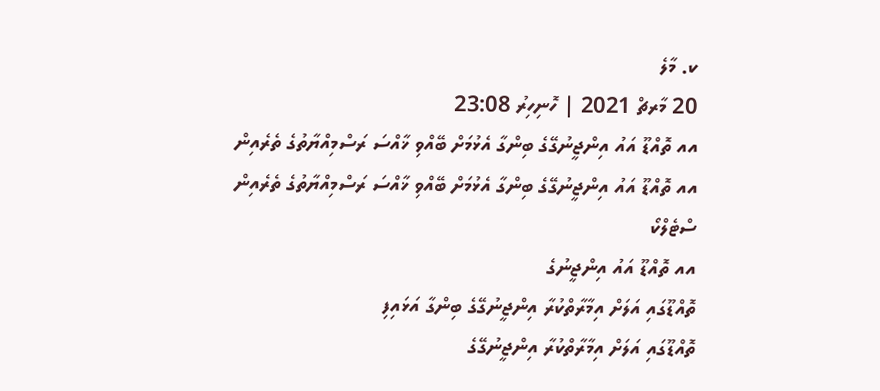ކ. މާލެ
20 މާރޗް 2021 | ހޮނިހިރު 23:08
އއ ތޮއްޑޫ އައު އިންޖީނުގޭގެ ބިންގާ އެޅުމަށް ބޭއްވި ޚާއްސަ ރަސްމިއްޔާތުގެ ތެރެއިން
އއ ތޮއްޑޫ އައު އިންޖީނުގޭގެ ބިންގާ އެޅުމަށް ބޭއްވި ޚާއްސަ ރަސްމިއްޔާތުގެ ތެރެއިން
ސްޓެލްކޯ
އއ ތޮއްޑޫ އައު އިންޖީނުގެ
ތޮއްޑޫގައި އަލަށް އިމާރާތްކުރާ އިންޖީނުގޭގެ ބިންގާ އަޅައިފި
ތޮއްޑޫގައި އަލަށް އިމާރާތްކުރާ އިންޖީނުގޭގެ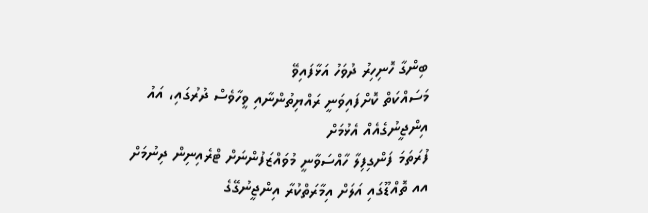ބިންގާ ހޮނިހިރު ދުވަހު އަޅާފައިވޭ
މަސައްކަތް ކޮށްފައިވަނީ ރައްޔިތުންނާއި ވީހާވެސް ދުރުގައި، އައު އިންޖީނުގެއެއް އެޅުމަށް
ފުރަތަމަ ފަންގިފިލާ ހާއްސަވާނީ މުވައްޒަފުންނަށް ޓްރެއިނިން ދިނުމަށް
އއ ތޮއްޑޫގައި އަލަށް އިމާރަތްކުރާ އިންޖީނުގޭގެ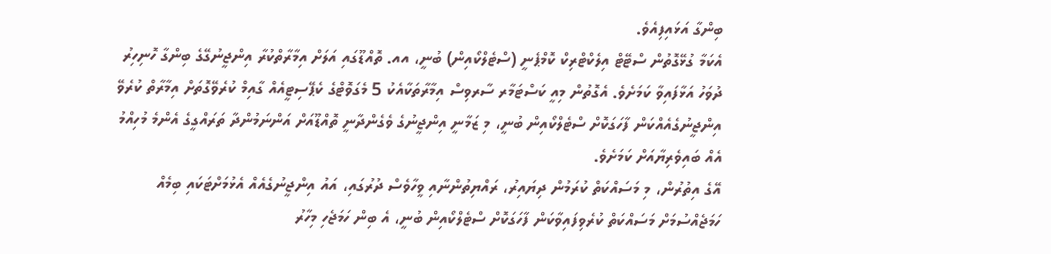ބިންގާ އަޅައިފިއެވެ.
އެކަމާ ގުޅޭގޮތުން ސްޓޭޓް އިލެކްޓްރިކް ކޮމްޕެނީ (ސްޓެލްކޯއިން) ބުނީ، އއ. ތޮއްޑޫގައި އަލަށް އިމާރާތްކުރާ އިންޖީނުގޭގެ ބިންގާ ހޮނިހިރު ދުވަހު އަޅާފައިވާ ކަމަށެވެ. އެގޮތުން މިއީ ކަސްޓަމާރ ސާރވިސް އިމާރާތަކާއެކު 5 މެގަވޮޓްގެ ކެޕޭސިޓީއެއް ގާއިމް ކުރެވޭގޮތަށް އިމާރާތް ކުރެވޭ އިންޖީނުގެއެއްކަން ފާހަގަކޮށް ސްޓެލްކޯއިން ބުނީ، މި ޒަމާނީ އިންޖީނުގެ ވެގެންދާނީ ތޮއްޑޫއަށް އަންނަމުންދާ ތަރައްގީގެ އެންމެ މުހިއްމު އެއް ބައިވެރިޔާއަށް ކަމަށެވެ.
އޭގެ އިތުރުން، މި މަސައްކަތް ކުރަމުން ދިޔައިރު، ރައްޔިތުންނާއި ވީހާވެސް ދުރުގައި، އައު އިންޖީނުގެއެއް އެޅުމަށްޓަކައި ބިމެއް ހަމަޖެއްސުމަށް މަސައްކަތް ކުރެވިފައިވާކަން ފާހަގަކޮށް ސްޓެލްކޯއިން ބުނީ، އެ ބިން ހަމަޖެހި މިހާރު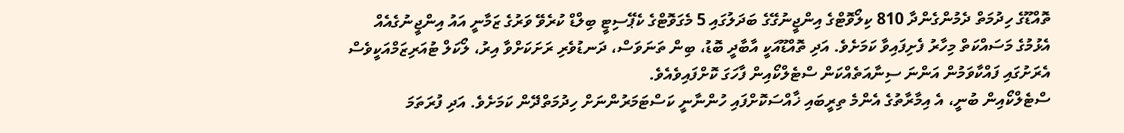ތޮއްޑޫގެ ހިދުމަތް ދެމުންގެންދާ 810 ކިލޯވޮޓްގެ އިންޖީނުގޭގެ ބަދަލުގައި 5 މެގަވޮޓްގެ ކެޕޭސިޓީ ބިލްޑް ކުރެވޭ ވަރުގެ ޒަމާނީ އައު އިންޖީނުގެއެއް އެޅުމުގެ މަސައްކަތް މިހާރު ފެށިފައިވާ ކަމަށެވެ. އަދި ތޮއްޑޫއަކީ އާބާދީ ބޮޑު، ބިން ތަނަވަސް، ދަނޑުވެރި ރަށަކަށްވާ އިރު، ލޯކަލް ޓުއަރިޒަމްއަކީވެސް އެރަށުގައި ފައްކާވަމުން އަންނަ ސިނާއަތެއްކަން ސްޓެލްކޯއިން ފާހަގަ ކޮށްފައިވެއެވެ.
ސްޓެލްކޯއިން ބުނީ، އެ އިމާރާތުގެ އެންމެ ތިރީބައި ޚާއްސަކޮށްފައި ހުންނާނީ ކަސްޓަމަރުންނަށް ހިދުމަތްދޭން ކަމަށެވެ. އަދި ފުރަތަމަ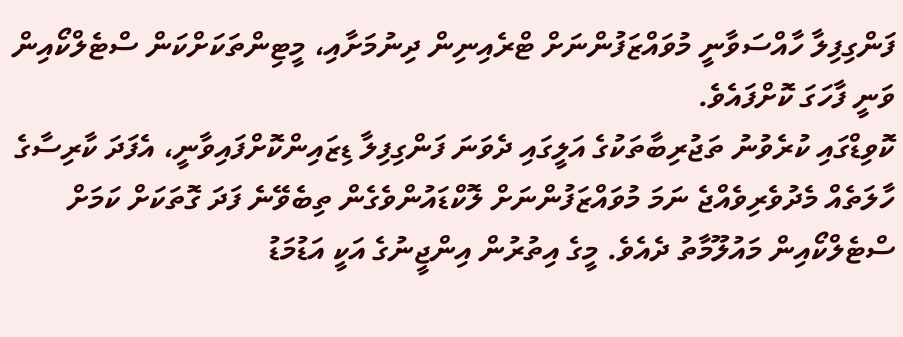ފަންގިފިލާ ހާއްސަވާނީ މުވައްޒަފުންނަށް ޓްރެއިނިން ދިނުމަށާއި، މީޓިންތަކަށްކަން ސްޓެލްކޯއިން ވަނީ ފާހަގަ ކޮށްފައެވެ.
ކޮވިޑްގައި ކުރެވުނު ތަޖުރިބާތަކުގެ އަލީގައި ދެވަނަ ފަންގިފިލާ ޑިޒައިންކޮށްފައިވާނީ، އެފަދަ ކާރިސާގެ ހާލަތެއް މެދުވެރިވެއްޖެ ނަމަ މުވައްޒަފުންނަށް ލޮކްޑައުންވެގެން ތިބެވޭނެ ފަދަ ގޮތަކަށް ކަމަށް ސްޓެލްކޯއިން މައުލޫމާތު ދެއެވެ. މީގެ އިތުރުން އިންޖީނުގެ އަކީ އަޑުމަޑު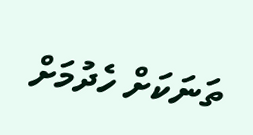ތަނަކަށް ހެދުމަށް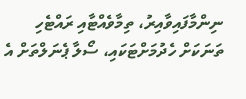ނިންމާފައިވާއިރު، ތިމާވެއްޓާއި ރައްޓެހި ތަނަކަށް ހެދުމަށްޓަކައި، ސޯލާ ޕެނަލްތަށް އެ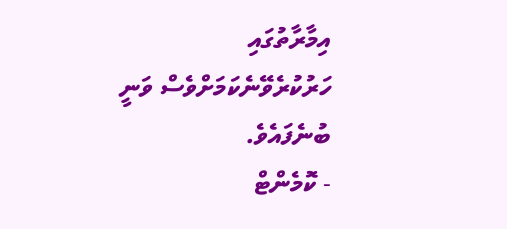އިމާރާތުގައި ހަރުކުރެވޭނެކަމަށްވެސް ވަނީ ބުނެފައެވެ.
- ކޮމެންޓް